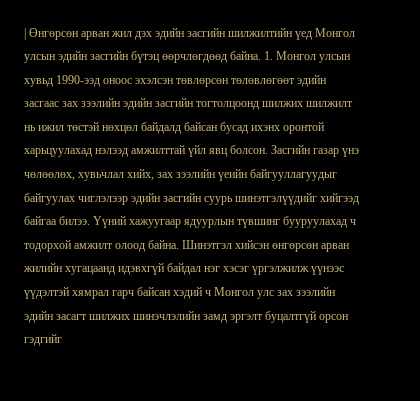| Өнгөрсөн арван жил дэх эдийн засгийн шилжилтийн үед Монгол улсын эдийн засгийн бүтэц өөрчлөгдөөд байна. 1. Монгол улсын хувьд 1990-ээд оноос эхэлсэн төвлөрсөн төлөвлөгөөт эдийн засгаас зах зээлийн эдийн засгийн тогтолцоонд шилжих шилжилт нь ижил төстэй нөхцөл байдалд байсан бусад ихэнх оронтой харьцуулахад нэлээд амжилттай үйл явц болсон. Засгийн газар үнэ чөлөөлөх, хувьчлал хийх, зах зээлийн үеийн байгууллагуудыг байгуулах чиглэлээр эдийн засгийн суурь шинэтгэлүүдийг хийгээд байгаа билээ. Үүний хажуугаар ядуурлын түвшинг бууруулахад ч тодорхой амжилт олоод байна. Шинэтгэл хийсэн өнгөрсөн арван жилийн хугацаанд идэвхгүй байдал нэг хэсэг үргэлжилж үүнээс үүдэлтэй хямрал гарч байсан хэдий ч Монгол улс зах зээлийн эдийн засагт шилжих шинэчлэлийн замд эргэлт буцалтгүй орсон гэдгийг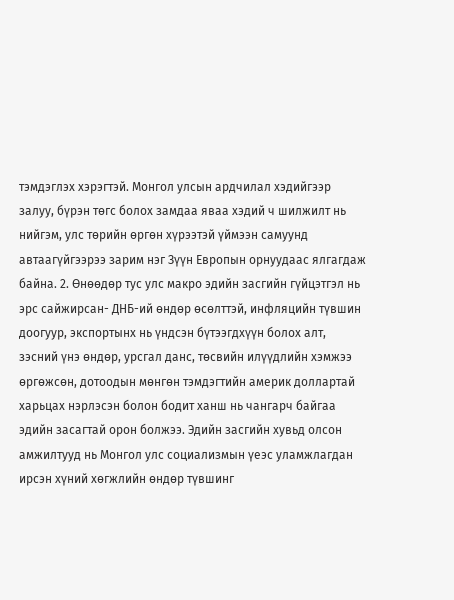тэмдэглэх хэрэгтэй. Монгол улсын ардчилал хэдийгээр залуу, бүрэн төгс болох замдаа яваа хэдий ч шилжилт нь нийгэм, улс төрийн өргөн хүрээтэй үймээн самуунд автаагүйгээрээ зарим нэг Зүүн Европын орнуудаас ялгагдаж байна. 2. Өнөөдөр тус улс макро эдийн засгийн гүйцэтгэл нь эрс сайжирсан- ДНБ-ий өндөр өсөлттэй, инфляцийн түвшин доогуур, экспортынх нь үндсэн бүтээгдхүүн болох алт, зэсний үнэ өндөр, урсгал данс, төсвийн илүүдлийн хэмжээ өргөжсөн, дотоодын мөнгөн тэмдэгтийн америк доллартай харьцах нэрлэсэн болон бодит ханш нь чангарч байгаа эдийн засагтай орон болжээ. Эдийн засгийн хувьд олсон амжилтууд нь Монгол улс социализмын үеэс уламжлагдан ирсэн хүний хөгжлийн өндөр түвшинг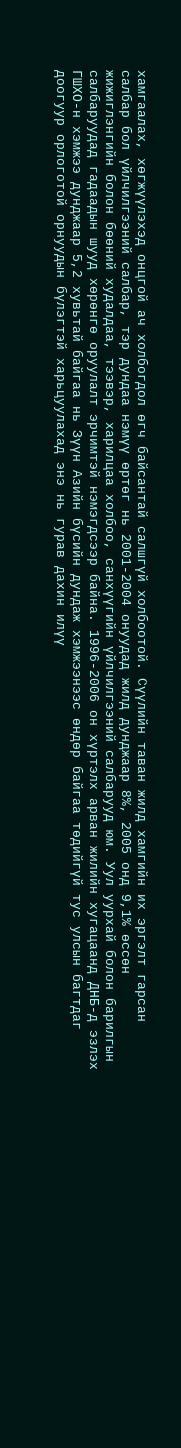хамгаалах, хөгжүүлэхэд онцгой ач холбогдол өгч байсантай салшгүй холбоотой. Сүүлийн таван жилд хамгийн их эргэлт гарсан салбар бол үйлчилгээний салбар, тэр дундаа нэмүү өртөг нь 2001-2004 онуудад жилд дунджаар 8%, 2005 онд 9,1% өссөн жижиглэнгийн болон бөөний худалдаа, тээвэр, харилцаа холбоо, санхүүгийн үйлчилгээний салбарууд юм. Уул уурхай болон барилгын салбаруудад гадаадын шууд хөрөнгө оруулалт эрчимтэй нэмэгдсээр байна. 1996-2006 он хүртэлх арван жилийн хугацаанд ДНБ-д эзлэх ГШХО-н хэмжээ дунджаар 5,2 хувьтай байгаа нь Зүүн Азийн бүсийн дундаж хэмжээнээс өндөр байгаа төдийгүй тус улсын багтдаг доогуур орлоготой орнуудын бүлэгтэй харьцуулахад энэ нь гурав дахин илүү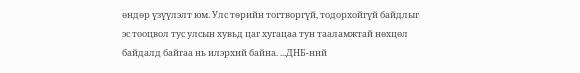өндөр үзүүлэлт юм. Улс төрийн тогтворгүй, тодорхойгүй байдлыг эс тооцвол тус улсын хувьд цаг хугацаа тун тааламжтай нөхцөл байдалд байгаа нь илэрхий байна. ...ДНБ-ннй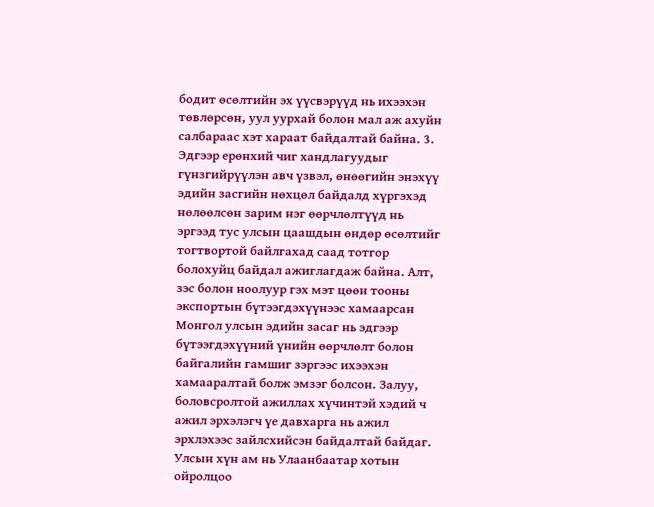бодит өсөлтийн эх үүсвэрүүд нь ихээхэн төвлөрсөн, уул уурхай болон мал аж ахуйн салбараас хэт хараат байдалтай байна. 3. Эдгээр ерөнхий чиг хандлагуудыг гүнзгийрүүлэн авч үзвэл, өнөөгийн энэхүү эдийн засгийн нөхцөл байдалд хүргэхэд нөлөөлсөн зарим нэг өөрчлөлтүүд нь эргээд тус улсын цаашдын өндөр өсөлтийг тогтвортой байлгахад саад тотгор болохуйц байдал ажиглагдаж байна. Алт, зэс болон ноолуур гэх мэт цөөн тооны экспортын бүтээгдэхүүнээс хамаарсан Монгол улсын эдийн засаг нь эдгээр бүтээгдэхүүний үнийн өөрчлөлт болон байгалийн гамшиг зэргээс ихээхэн хамааралтай болж эмзэг болсон. Залуу, боловсролтой ажиллах хүчинтэй хэдий ч ажил эрхэлэгч үе давхарга нь ажил эрхлэхээс зайлсхийсэн байдалтай байдаг. Улсын хүн ам нь Улаанбаатар хотын ойролцоо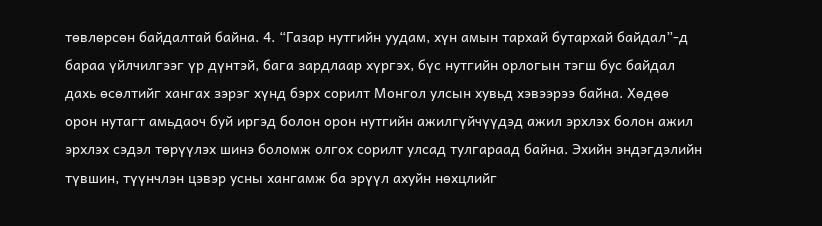төвлөрсөн байдалтай байна. 4. “Газар нутгийн уудам, хүн амын тархай бутархай байдал”-д бараа үйлчилгээг үр дүнтэй, бага зардлаар хүргэх, бүс нутгийн орлогын тэгш бус байдал дахь өсөлтийг хангах зэрэг хүнд бэрх сорилт Монгол улсын хувьд хэвээрээ байна. Хөдөө орон нутагт амьдаоч буй иргэд болон орон нутгийн ажилгүйчүүдэд ажил эрхлэх болон ажил эрхлэх сэдэл төрүүлэх шинэ боломж олгох сорилт улсад тулгараад байна. Эхийн эндэгдэлийн түвшин, түүнчлэн цэвэр усны хангамж ба эрүүл ахуйн нөхцлийг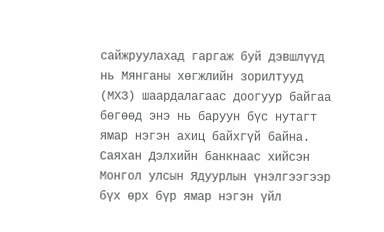сайжруулахад гаргаж буй дэвшлүүд нь Мянганы хөгжлийн зорилтууд (МХЗ) шаардалагаас доогуур байгаа бөгөөд энэ нь баруун бүс нутагт ямар нэгэн ахиц байхгүй байна. Саяхан Дэлхийн банкнаас хийсэн Монгол улсын Ядуурлын үнэлгээгээр бүх өрх бүр ямар нэгэн үйл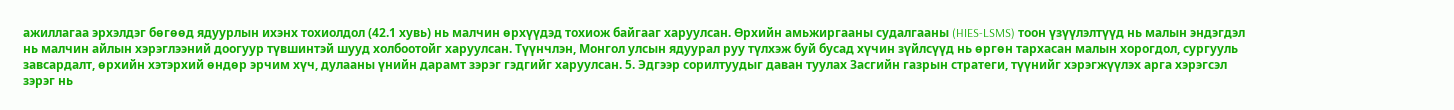ажиллагаа эрхэлдэг бөгөөд ядуурлын ихэнх тохиолдол (42.1 хувь) нь малчин өрхүүдэд тохиож байгааг харуулсан. Өрхийн амьжиргааны судалгааны (HIES-LSMS) тоон үзүүлэлтүүд нь малын эндэгдэл нь малчин айлын хэрэглээний доогуур түвшинтэй шууд холбоотойг харуулсан. Түүнчлэн, Монгол улсын ядуурал руу түлхэж буй бусад хүчин зүйлсүүд нь өргөн тархасан малын хорогдол, сургууль завсардалт, өрхийн хэтэрхий өндөр эрчим хүч, дулааны үнийн дарамт зэрэг гэдгийг харуулсан. 5. Эдгээр сорилтуудыг даван туулах Засгийн газрын стратеги, түүнийг хэрэгжүүлэх арга хэрэгсэл зэрэг нь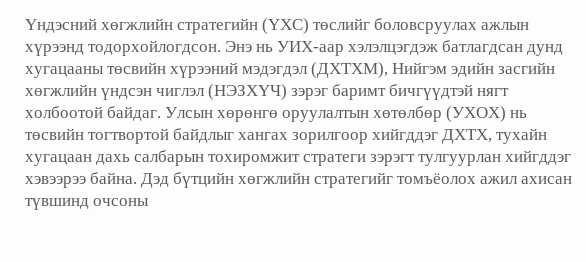Үндэсний хөгжлийн стратегийн (ҮХС) төслийг боловсруулах ажлын хүрээнд тодорхойлогдсон. Энэ нь УИХ-аар хэлэлцэгдэж батлагдсан дунд хугацааны төсвийн хүрээний мэдэгдэл (ДХТХМ), Нийгэм эдийн засгийн хөгжлийн үндсэн чиглэл (НЭЗХҮЧ) зэрэг баримт бичгүүдтэй нягт холбоотой байдаг. Улсын хөрөнгө оруулалтын хөтөлбөр (УХОХ) нь төсвийн тогтвортой байдлыг хангах зорилгоор хийгддэг ДХТХ, тухайн хугацаан дахь салбарын тохиромжит стратеги зэрэгт тулгуурлан хийгддэг хэвээрээ байна. Дэд бүтцийн хөгжлийн стратегийг томъёолох ажил ахисан түвшинд очсоны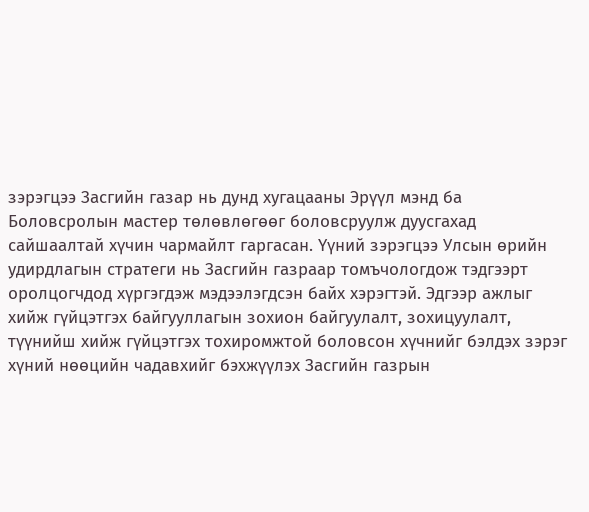зэрэгцээ Засгийн газар нь дунд хугацааны Эрүүл мэнд ба Боловсролын мастер төлөвлөгөөг боловсруулж дуусгахад сайшаалтай хүчин чармайлт гаргасан. Үүний зэрэгцээ Улсын өрийн удирдлагын стратеги нь Засгийн газраар томъчологдож тэдгээрт оролцогчдод хүргэгдэж мэдээлэгдсэн байх хэрэгтэй. Эдгээр ажлыг хийж гүйцэтгэх байгууллагын зохион байгуулалт, зохицуулалт, түүнийш хийж гүйцэтгэх тохиромжтой боловсон хүчнийг бэлдэх зэрэг хүний нөөцийн чадавхийг бэхжүүлэх Засгийн газрын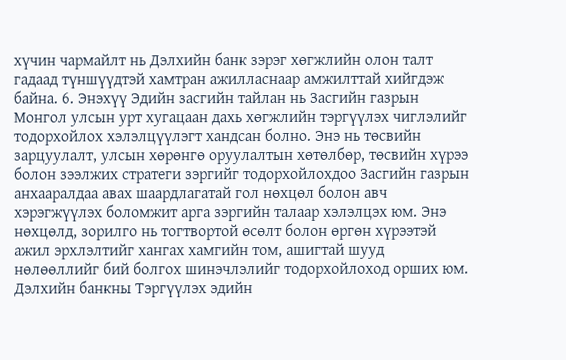хүчин чармайлт нь Дэлхийн банк зэрэг хөгжлийн олон талт гадаад түншүүдтэй хамтран ажилласнаар амжилттай хийгдэж байна. 6. Энэхүү Эдийн засгийн тайлан нь Засгийн газрын Монгол улсын урт хугацаан дахь хөгжлийн тэргүүлэх чиглэлийг тодорхойлох хэлэлцүүлэгт хандсан болно. Энэ нь төсвийн зарцуулалт, улсын хөрөнгө оруулалтын хөтөлбөр, төсвийн хүрээ болон зээлжих стратеги зэргийг тодорхойлохдоо Засгийн газрын анхааралдаа авах шаардлагатай гол нөхцөл болон авч хэрэгжүүлэх боломжит арга зэргийн талаар хэлэлцэх юм. Энэ нөхцөлд, зорилго нь тогтвортой өсөлт болон өргөн хүрээтэй ажил эрхлэлтийг хангах хамгийн том, ашигтай шууд нөлөөллийг бий болгох шинэчлэлийг тодорхойлоход орших юм. Дэлхийн банкны Тэргүүлэх эдийн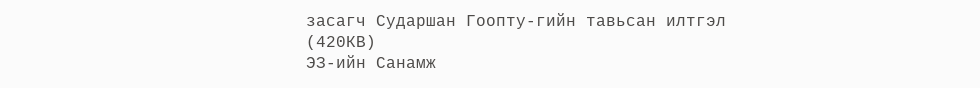засагч Сударшан Гоопту-гийн тавьсан илтгэл (420КВ)
ЭЗ-ийн Санамж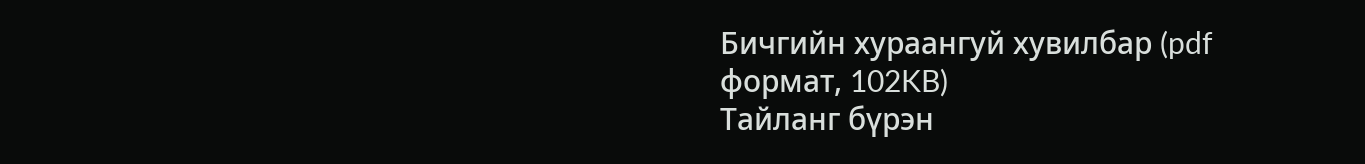Бичгийн хураангуй хувилбар (pdf формат, 102KB)
Тайланг бүрэн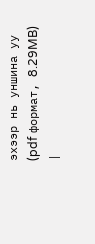эхээр нь уншина уу (pdf формат, 8.29MB)
|